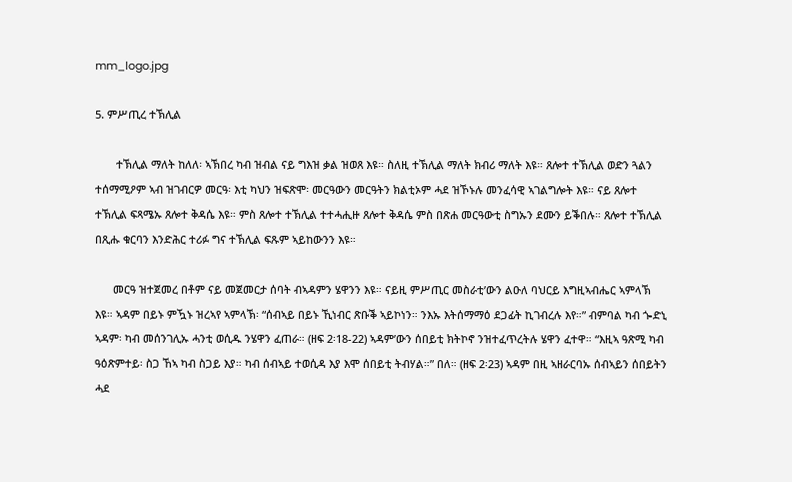mm_logo.jpg

5. ምሥጢረ ተኽሊል

       ተኽሊል ማለት ከለለ፡ ኣኽበረ ካብ ዝብል ናይ ግእዝ ቃል ዝወጸ እዩ። ስለዚ ተኽሊል ማለት ክብሪ ማለት እዩ። ጸሎተ ተኽሊል ወድን ጓልን ተሰማሚዖም ኣብ ዝገብርዎ መርዓ፡ እቲ ካህን ዝፍጽሞ፡ መርዓውን መርዓትን ክልቲኦም ሓደ ዝኾኑሉ መንፈሳዊ ኣገልግሎት እዩ። ናይ ጸሎተ ተኽሊል ፍጻሜኡ ጸሎተ ቅዳሴ እዩ። ምስ ጸሎተ ተኽሊል ተተሓሒዙ ጸሎተ ቅዳሴ ምስ በጽሐ መርዓውቲ ስግኡን ደሙን ይቕበሉ። ጸሎተ ተኽሊል በጺሑ ቁርባን እንድሕር ተሪፉ ግና ተኽሊል ፍጹም ኣይከውንን እዩ።

      መርዓ ዝተጀመረ በቶም ናይ መጀመርታ ሰባት ብኣዳምን ሄዋንን እዩ። ናይዚ ምሥጢር መስራቲ’ውን ልዑለ ባህርይ እግዚኣብሔር ኣምላኽ እዩ። ኣዳም በይኑ ምዃኑ ዝረኣየ ኣምላኽ፡ “ሰብኣይ በይኑ ኺነብር ጽቡቕ ኣይኮነን። ንእኡ እትሰማማዕ ደጋፊት ኪገብረሉ እየ።” ብምባል ካብ ጐድኒ ኣዳም፡ ካብ መሰንገሊኡ ሓንቲ ወሲዱ ንሄዋን ፈጠራ። (ዘፍ 2፡18-22) ኣዳም’ውን ሰበይቲ ክትኮኖ ንዝተፈጥረትሉ ሄዋን ፈተዋ። “እዚኣ ዓጽሚ ካብ ዓዕጽምተይ፡ ስጋ ኸኣ ካብ ስጋይ እያ። ካብ ሰብኣይ ተወሲዳ እያ እሞ ሰበይቲ ትብሃል።” በለ። (ዘፍ 2፡23) ኣዳም በዚ ኣዘራርባኡ ሰብኣይን ሰበይትን ሓደ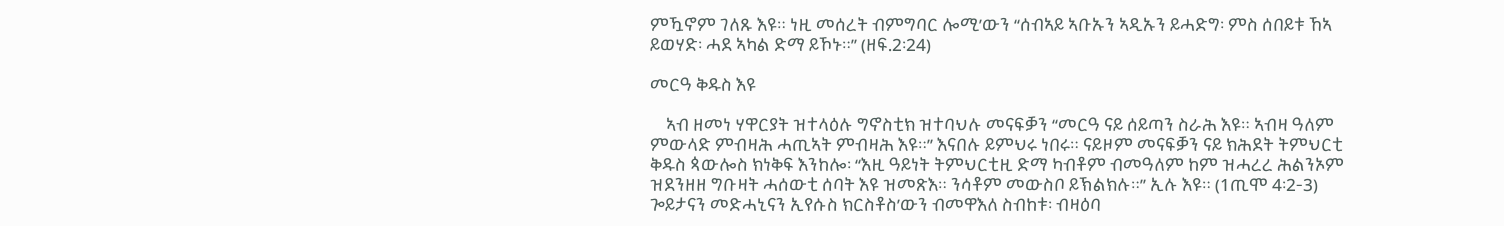ምዃኖም ገለጹ እዩ። ነዚ መሰረት ብምግባር ሎሚ’ውን “ሰብኣይ ኣቡኡን ኣዲኡን ይሓድግ፡ ምስ ሰበይቱ ኸኣ ይወሃድ፡ ሓደ ኣካል ድማ ይኾኑ።” (ዘፍ.2፡24)

መርዓ ቅዱስ እዩ

    ኣብ ዘመነ ሃዋርያት ዝተላዕሉ ግኖስቲክ ዝተባህሉ መናፍቓን “መርዓ ናይ ሰይጣን ስራሕ እዩ። ኣብዛ ዓለም ምውላድ ምብዛሕ ሓጢኣት ምብዛሕ እዩ።” እናበሉ ይምህሩ ነበሩ። ናይዞም መናፍቓን ናይ ክሕደት ትምህርቲ ቅዱስ ጳውሎስ ክነቅፍ እንከሎ፡ “እዚ ዓይነት ትምህርቲዚ ድማ ካብቶም ብመዓለም ከም ዝሓረረ ሕልንኦም ዝደንዘዘ ግቡዛት ሓሰውቲ ሰባት እዩ ዝመጽእ። ንሳቶም መውስቦ ይኽልክሉ።” ኢሉ እዩ። (1ጢሞ 4፡2-3) ጐይታናን መድሓኒናን ኢየሱስ ክርስቶስ’ውን ብመዋእለ ስብከቱ፡ ብዛዕባ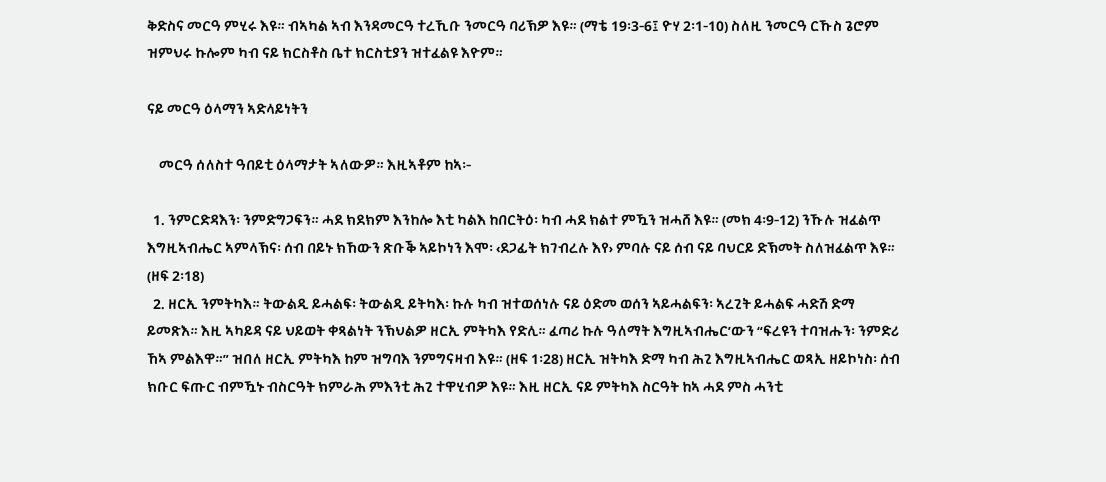ቅድስና መርዓ ምሂሩ እዩ። ብኣካል ኣብ እንዳመርዓ ተረኺቡ ንመርዓ ባሪኽዎ እዩ። (ማቴ 19፡3-6፤ ዮሃ 2፡1-10) ስለዚ ንመርዓ ርኹስ ጌሮም ዝምህሩ ኩሎም ካብ ናይ ክርስቶስ ቤተ ክርስቲያን ዝተፈልዩ እዮም።

ናይ መርዓ ዕላማን ኣድላይነትን

    መርዓ ሰለስተ ዓበይቲ ዕላማታት ኣለውዎ። እዚኣቶም ከኣ፡-

  1. ንምርድዳእን፡ ንምድግጋፍን። ሓደ ክደክም እንከሎ እቲ ካልእ ከበርትዕ፡ ካብ ሓደ ክልተ ምዃን ዝሓሸ እዩ። (መክ 4፡9-12) ንኹሉ ዝፈልጥ እግዚኣብሔር ኣምላኽና፡ ሰብ በይኑ ክኸውን ጽቡቕ ኣይኮነን እሞ፡ ‹ደጋፊት ክገብረሉ እየ› ምባሉ ናይ ሰብ ናይ ባህርይ ድኽመት ስለዝፈልጥ እዩ። (ዘፍ 2፡18)
  2. ዘርኢ ንምትካእ። ትውልዲ ይሓልፍ፡ ትውልዲ ይትካእ፡ ኩሉ ካብ ዝተወሰነሉ ናይ ዕድመ ወሰን ኣይሓልፍን፡ ኣረጊት ይሓልፍ ሓድሽ ድማ ይመጽእ። እዚ ኣካይዳ ናይ ህይወት ቀጻልነት ንኽህልዎ ዘርኢ ምትካእ የድሊ። ፈጣሪ ኩሉ ዓለማት እግዚኣብሔር’ውን “ፍረዩን ተባዝሑን፡ ንምድሪ ኸኣ ምልእዋ።” ዝበለ ዘርኢ ምትካእ ከም ዝግባእ ንምግናዛብ እዩ። (ዘፍ 1፡28) ዘርኢ ዝትካእ ድማ ካብ ሕጊ እግዚኣብሔር ወጻኢ ዘይኮነስ፡ ሰብ ክቡር ፍጡር ብምዃኑ ብስርዓት ክምራሕ ምእንቲ ሕጊ ተዋሂብዎ እዩ። እዚ ዘርኢ ናይ ምትካእ ስርዓት ከኣ ሓደ ምስ ሓንቲ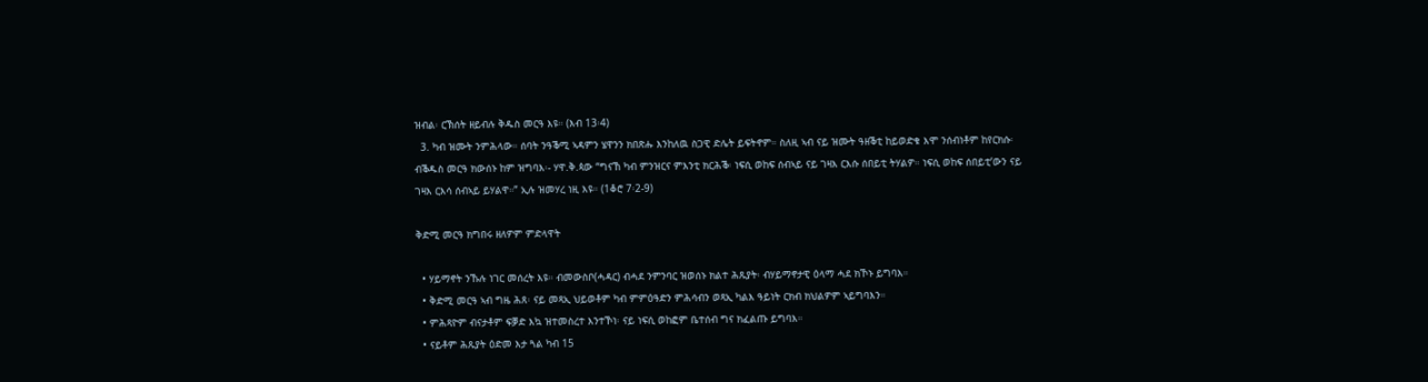ዝብል፡ ርኽሰት ዘይብሉ ቅዱስ መርዓ እዩ። (እብ 13፡4)
  3. ካብ ዝሙት ንምሕላው። ሰባት ንዓቕሚ ኣዳምን ሄዋንን ክበጽሑ እንከለዉ ስጋዊ ድሌት ይፍትኖም። ስለዚ ኣብ ናይ ዝሙት ዓዘቕቲ ከይወድቁ እሞ ንሰብነቶም ከየርክሱ፡ ብቕዱስ መርዓ ክውሰኑ ከም ዝግባእ፡- ሃዋ.ቅ.ጳው “ግናኸ ካብ ምንዝርና ምእንቲ ክርሕቕ፡ ነፍሲ ወከፍ ሰብኣይ ናይ ገዛእ ርእሱ ሰበይቲ ትሃልዎ። ነፍሲ ወከፍ ሰበይቲ’ውን ናይ ገዛእ ርእሳ ሰብኣይ ይሃልዋ።” ኢሉ ዝመሃረ ነዚ እዩ። (1ቆሮ 7፡2-9)

ቅድሚ መርዓ ክግበሩ ዘለዎም ምድላዋት

  • ሃይማኖት ንኹሉ ነገር መሰረት እዩ። ብመውስቦ(ሓዳር) ብሓደ ንምንባር ዝወሰኑ ክልተ ሕጹያት፡ ብሃይማኖታዊ ዕላማ ሓደ ክኾኑ ይግባእ።
  • ቅድሚ መርዓ ኣብ ግዜ ሕጸ፡ ናይ መጻኢ ህይወቶም ካብ ምምዕዓድን ምሕሳብን ወጻኢ ካልእ ዓይነት ርክብ ክህልዎም ኣይግባእን።
  • ምሕጻዮም ብናታቶም ፍቓድ እኳ ዝተመስረተ እንተኾነ፡ ናይ ነፍሲ ወከፎም ቤተሰብ ግና ክፈልጡ ይግባእ።
  • ናይቶም ሕጹያት ዕድመ እታ ጓል ካብ 15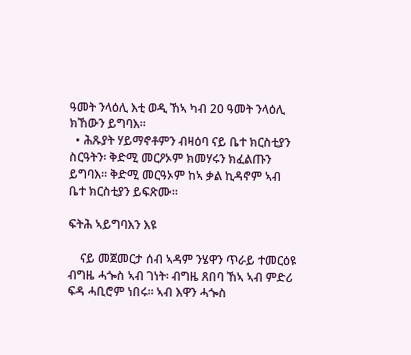ዓመት ንላዕሊ እቲ ወዲ ኸኣ ካብ 20 ዓመት ንላዕሊ ክኸውን ይግባእ።
  • ሕጹያት ሃይማኖቶምን ብዛዕባ ናይ ቤተ ክርስቲያን ስርዓትን፡ ቅድሚ መርዖኦም ክመሃሩን ክፈልጡን ይግባእ። ቅድሚ መርዓኦም ከኣ ቃል ኪዳኖም ኣብ ቤተ ክርስቲያን ይፍጽሙ።

ፍትሕ ኣይግባእን እዩ

    ናይ መጀመርታ ሰብ ኣዳም ንሄዋን ጥራይ ተመርዕዩ ብግዜ ሓጐስ ኣብ ገነት፡ ብግዜ ጸበባ ኸኣ ኣብ ምድሪ ፍዳ ሓቢሮም ነበሩ። ኣብ እዋን ሓጐስ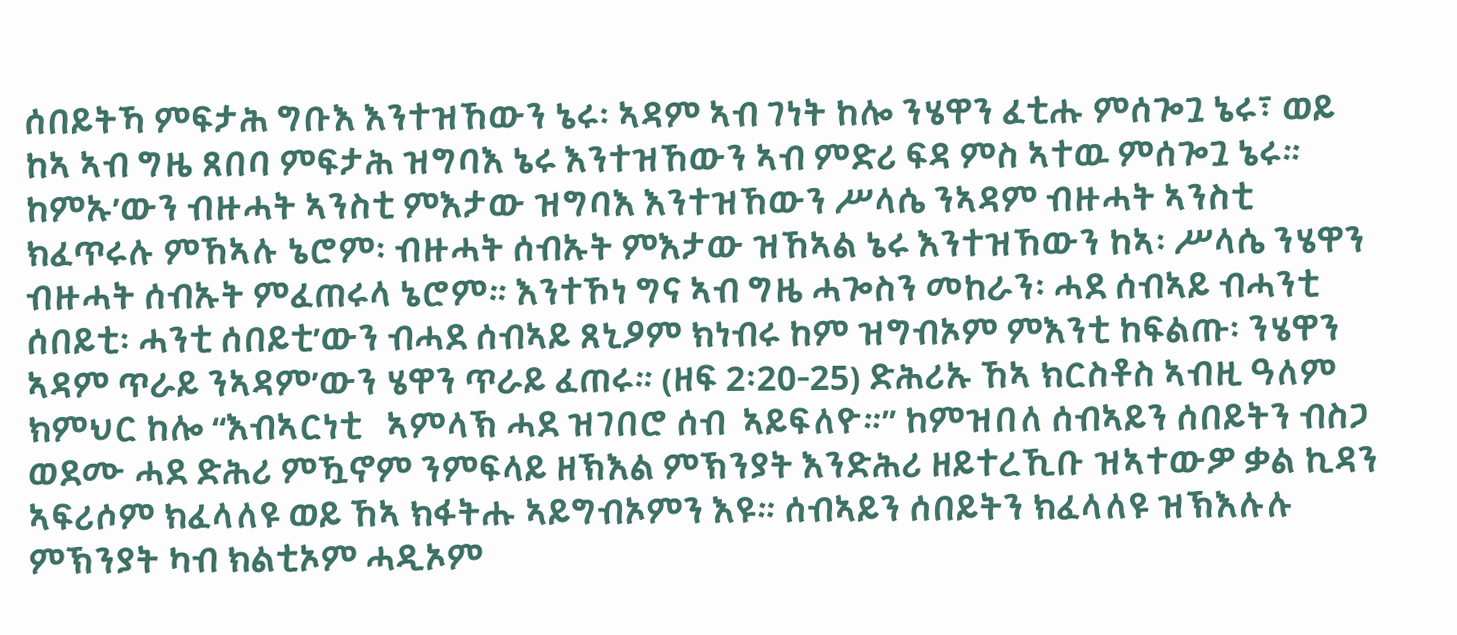ሰበይትኻ ምፍታሕ ግቡእ እንተዝኸውን ኔሩ፡ ኣዳም ኣብ ገነት ከሎ ንሄዋን ፈቲሑ ምሰጐጓ ኔሩ፣ ወይ ከኣ ኣብ ግዜ ጸበባ ምፍታሕ ዝግባእ ኔሩ እንተዝኸውን ኣብ ምድሪ ፍዳ ምስ ኣተዉ ምሰጐጓ ኔሩ። ከምኡ’ውን ብዙሓት ኣንስቲ ምእታው ዝግባእ እንተዝኸውን ሥላሴ ንኣዳም ብዙሓት ኣንስቲ ክፈጥሩሉ ምኸኣሉ ኔሮም፡ ብዙሓት ሰብኡት ምእታው ዝኸኣል ኔሩ እንተዝኸውን ከኣ፡ ሥላሴ ንሄዋን ብዙሓት ሰብኡት ምፈጠሩላ ኔሮም። እንተኾነ ግና ኣብ ግዜ ሓጐስን መከራን፡ ሓደ ሰብኣይ ብሓንቲ ሰበይቲ፡ ሓንቲ ሰበይቲ’ውን ብሓደ ሰብኣይ ጸኒዖም ክነብሩ ከም ዝግብኦም ምእንቲ ከፍልጡ፡ ንሄዋን ኣዳም ጥራይ ንኣዳም’ውን ሄዋን ጥራይ ፈጠሩ። (ዘፍ 2፡20-25) ድሕሪኡ ኸኣ ክርስቶስ ኣብዚ ዓለም ክምህር ከሎ “እብኣርነቲ   ኣምላኽ ሓደ ዝገበሮ ሰብ  ኣይፍለዮ።” ከምዝበለ ሰብኣይን ሰበይትን ብስጋ ወደሙ ሓደ ድሕሪ ምዃኖም ንምፍላይ ዘኽእል ምኽንያት እንድሕሪ ዘይተረኺቡ ዝኣተውዎ ቃል ኪዳን ኣፍሪሶም ክፈላለዩ ወይ ኸኣ ክፋትሑ ኣይግብኦምን እዩ። ሰብኣይን ሰበይትን ክፈላለዩ ዝኽእሉሉ ምኽንያት ካብ ክልቲኦም ሓዲኦም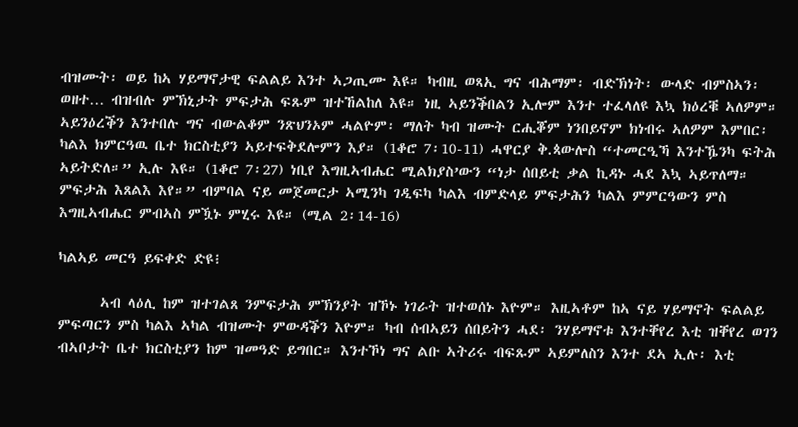ብዝሙት፡ ወይ ከኣ ሃይማኖታዊ ፍልልይ እንተ ኣጋጢሙ እዩ። ካብዚ ወጻኢ ግና ብሕማም፡ ብድኽነት፡ ውላድ ብምስኣን፡ ወዘተ… ብዝብሉ ምኽኒታት ምፍታሕ ፍጹም ዝተኸልከለ እዩ። ነዚ ኣይንቕበልን ኢሎም እንተ ተፈላለዩ እኳ ክዕረቑ ኣለዎም። ኣይንዕረቕን እንተበሉ ግና ብውልቆም ንጽህንኦም ሓልዮም፡ ማለት ካብ ዝሙት ርሒቖም ነንበይኖም ክነብሩ ኣለዎም እምበር፡ ካልእ ክምርዓዉ ቤተ ክርስቲያን ኣይተፍቅደሎምን እያ። (1ቆሮ 7፡10-11) ሓዋርያ ቅ.ጳውሎስ “ተመርዒኻ እንተዄንካ ፍትሕ ኣይትድለ።” ኢሉ እዩ። (1ቆሮ 7፡27) ነቢየ እግዚኣብሔር ሚልክያስ’ውን “ነታ ሰበይቲ ቃል ኪዳኑ ሓደ እኳ ኣይጥለማ። ምፍታሕ እጸልእ እየ።” ብምባል ናይ መጀመርታ ኣሚንካ ገዲፍካ ካልእ ብምድላይ ምፍታሕን ካልእ ምምርዓውን ምስ እግዚኣብሔር ምብኣስ ምዃኑ ምሂሩ እዩ። (ሚል 2፡14-16)

ካልኣይ መርዓ ይፍቀድ ድዩ፧

      ኣብ ላዕሊ ከም ዝተገልጸ ንምፍታሕ ምኽንያት ዝኾኑ ነገራት ዝተወሰኑ እዮም። እዚኣቶም ከኣ ናይ ሃይማኖት ፍልልይ ምፍጣርን ምስ ካልእ ኣካል ብዝሙት ምውዳቕን እዮም። ካብ ሰብኣይን ሰበይትን ሓደ፡ ንሃይማኖቱ እንተቐየረ እቲ ዝቐየረ ወገን ብኣቦታት ቤተ ክርስቲያን ከም ዝመዓድ ይግበር። እንተኾነ ግና ልቡ ኣትሪሩ ብፍጹም ኣይምለስን እንተ ደኣ ኢሉ፡ እቲ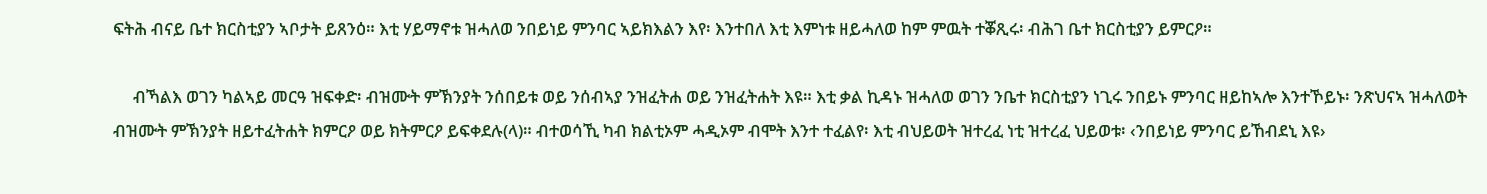ፍትሕ ብናይ ቤተ ክርስቲያን ኣቦታት ይጸንዕ። እቲ ሃይማኖቱ ዝሓለወ ንበይነይ ምንባር ኣይክእልን እየ፡ እንተበለ እቲ እምነቱ ዘይሓለወ ከም ምዉት ተቖጺሩ፡ ብሕገ ቤተ ክርስቲያን ይምርዖ።

     ብኻልእ ወገን ካልኣይ መርዓ ዝፍቀድ፡ ብዝሙት ምኽንያት ንሰበይቱ ወይ ንሰብኣያ ንዝፈትሐ ወይ ንዝፈትሐት እዩ። እቲ ቃል ኪዳኑ ዝሓለወ ወገን ንቤተ ክርስቲያን ነጊሩ ንበይኑ ምንባር ዘይከኣሎ እንተኾይኑ፡ ንጽህናኣ ዝሓለወት ብዝሙት ምኽንያት ዘይተፈትሐት ክምርዖ ወይ ክትምርዖ ይፍቀደሉ(ላ)። ብተወሳኺ ካብ ክልቲኦም ሓዲኦም ብሞት እንተ ተፈልየ፡ እቲ ብህይወት ዝተረፈ ነቲ ዝተረፈ ህይወቱ፡ ‹ንበይነይ ምንባር ይኸብደኒ እዩ›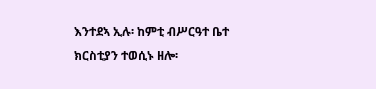እንተደኣ ኢሉ፡ ከምቲ ብሥርዓተ ቤተ ክርስቲያን ተወሲኑ ዘሎ፡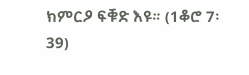ክምርዖ ፍቑድ እዩ። (1ቆሮ 7፡39)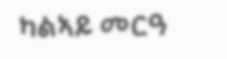ካልኣይ መርዓ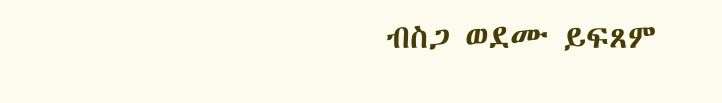ብስጋ ወደሙ ይፍጸም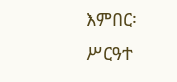እምበር፡ ሥርዓተ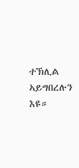ተኽሊል ኣይግበረሉን እዩ።